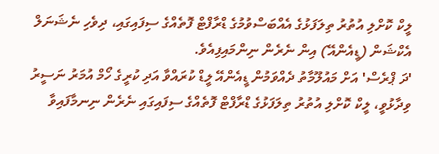ލީކް ކޮށްލި އުތުރު ތިލަފަޅުގެ އެއްބަސްވުމުގެ ޑްރާފްޓް ފޮތެއްގެ ސިފައިގައި، ދިވެހި ނެޝަނަލް އެކްޝަން (ޑީއެންއޭ) އިން ނެރެން ނިންމައިފިއެވެ.
'ދަ ޕްރެސް' އަށް މައުލޫމާތު ދެއްވަމުން ޑީއެންއޭ ލީޑް ކުރައްވާ އަދި ކުރީގެ ހޯމް އުމަރު ނަސީރު ވިދާޅުވީ، ލީކް ކޮށްލި އުތުރު ތިލަފަޅުގެ ޑްރާފްޓް ފޮތެއްގެ ސިފައިގައި ނެރެން ނިނމާފައިވާ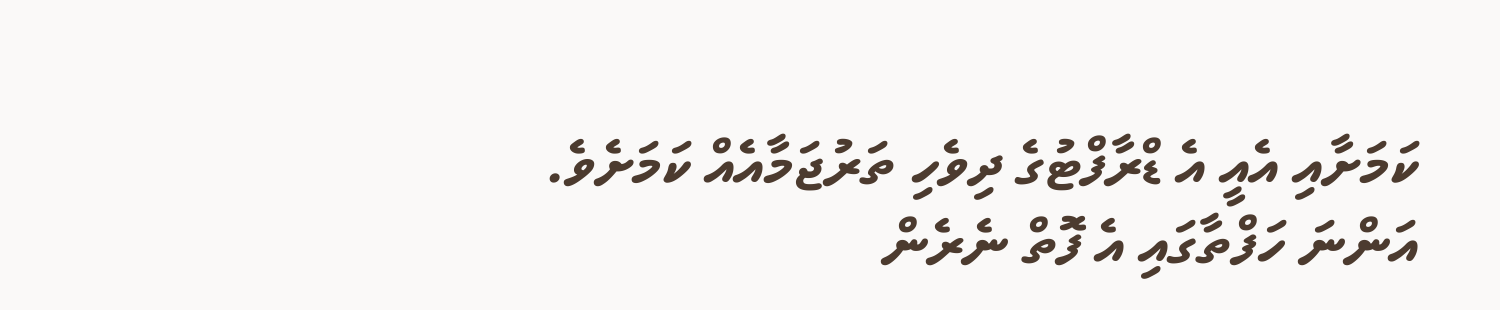ކަމަށާއި އެއީ އެ ޑްރާފްޓުގެ ދިވެހި ތަރުޖަމާއެއް ކަމަށެވެ. އަންނަ ހަފްތާގައި އެ ފޮތް ނެރެން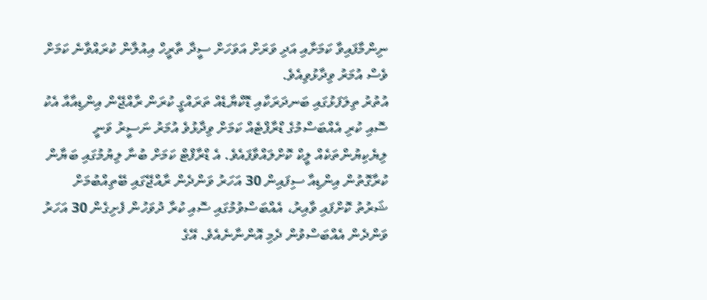ނިންމާފައިވާ ކަމަށާއި އަދި ވަރަށް އަވަހަށް ސީދާ ތާރީހް އިއުލާން ކުރައްވާނެ ކަމަށް ވެސް އުމަރު ވިދާޅުވިއެވެ.
އުތުރު ތިލަފަޅުގައި ބަނދަރަކާއި ޑޮކްޔާޑެއް ތަރައްގީ ކުރަން ރާއްޖޭން އިންޑިއާއާ އެކު ސޮއި ކުރި އެއްބަސްމުގެ ޑްރާފްޓެއް ކަމަށް ވިދާޅުވެ އުމަރު ނަސީރު ވަނީ ލިޔެކިޔުންތަކެއް ލީކް ކޮށްލައްވާފައެވެ. އެ ޑްރާފްޓް ކަމަށް ބުނާ ލިޔުމުގައި ބަޔާން ކުރާގޮތުން އިންޑިއާ ސިފައިން 30 އަހަރު ވަންދެން ރާއްޖޭގައި ބޭތިއްބުމަށް ޝަރުތު ކޮށްފައި ވާއިރު، އެއްބަސްވުމުގައި ސޮއި ކުރާ ދުވަހުން ފެށިގެން 30 އަހަރު ވަންދެން އެއްބަސްވުން ދެމި އޮންނާނެއެވެ. އޭގެ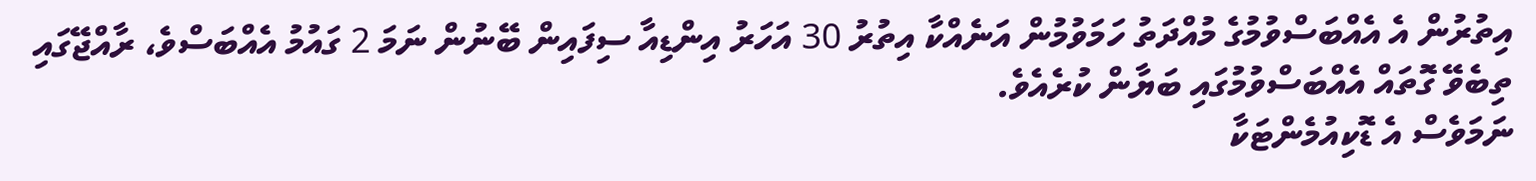އިތުރުން އެ އެއްބަސްވުމުގެ މުއްދަތު ހަމަވުމުން އަނެއްކާ އިތުރު 30 އަހަރު އިންޑިއާ ސިފައިން ބޭނުން ނަމަ 2 ގައުމު އެއްބަސްވެ، ރާއްޖޭގައި ތިބެވޭ ގޮތައް އެއްބަސްވުމުގައި ބަޔާން ކުރެއެވެ.
ނަމަވެސް އެ ޑޮކިއުމެންޓަކާ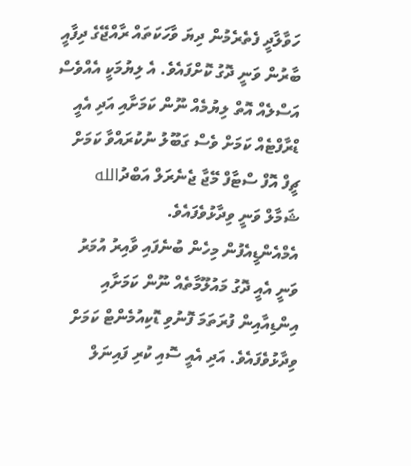ހަވާލާދީ ފެތެރެމުން ދިޔަ ވާހަކަތައް ރާއްޖޭގެ ދިފާއީ ބާރުން ވަނީ ދޮގު ކޮށްފައެވެ. އެ ލިޔުމަކީ އެއްވެސް އަސްލެއް އޮތް ލިޔުމެއް ނޫން ކަމަށާއި އަދި އެއީ ޑްރާފްޓެއް ކަމަށް ވެސް ގަބޫލު ނުކުރައްވާ ކަމަށް ޗީފް އޮފް ސްޓާފް މޭޖާ ޖެނެރަލް އަބްދުالله ޝަމާލް ވަނީ ވިދާޅުވެފައެވެ.
އެމްއެންޑީއެފުން މިހެން ބުނެފައި ވާއިރު އުމަރު ވަނީ އެއީ ދޮގު މައުލޫމާތެއް ނޫން ކަމަށާއި އިންޑިއާއިން ފުރަތަމަ ފޮނުވި ޑޮކިއުމެންޓް ކަމަށް ވިދާޅުވެފައެވެ. އަދި އެއީ ސޮއި ކުރި ފައިނަލް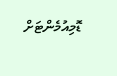ޑޮމިއުމެންޓަށް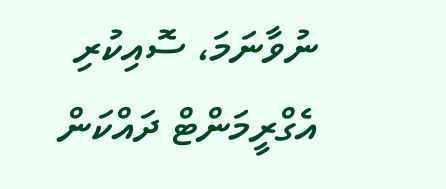ނުވާނަމަ، ސޮއިކުރި އެގްރީމަންޓް ދައްކަން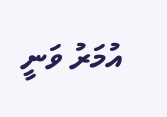އުމަރު ވަނީ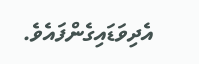އެދިވަޑައިގެންފައެވެ.